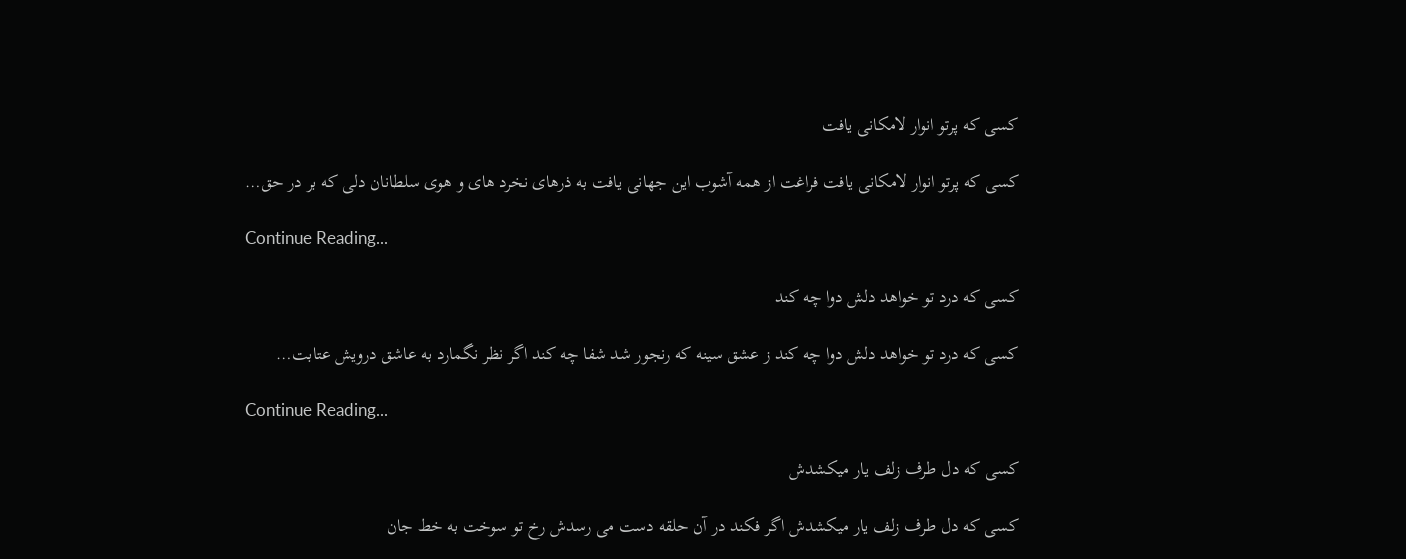کسی که پرتو انوار لامکانی یافت

کسی که پرتو انوار لامکانی یافت فراغت از همه آشوب این جهانی یافت به ذرهای نخرد های و هوی سلطانان دلی که بر در حق…

Continue Reading...

کسی که درد تو خواهد دلش دوا چه کند

کسی که درد تو خواهد دلش دوا چه کند ز عشق سینه که رنجور شد شفا چه کند اگر نظر نگمارد به عاشق درویش عتابت…

Continue Reading...

کسی که دل طرف زلف یار میکشدش

کسی که دل طرف زلف یار میکشدش اگر فکند در آن حلقه دست می رسدش رخ تو سوخت به خط جان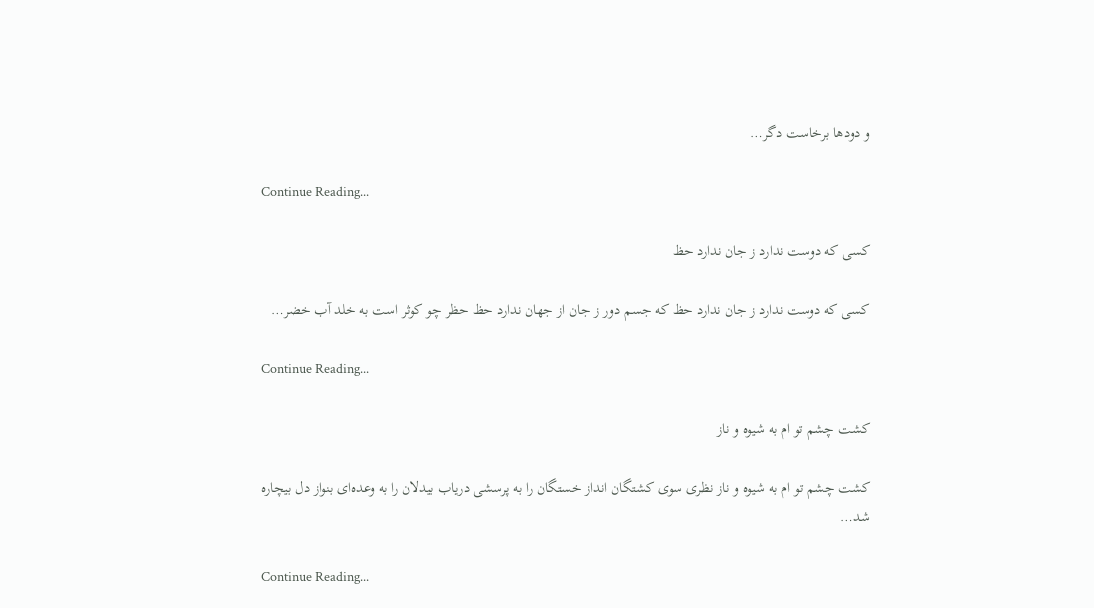و دودها برخاست دگر…

Continue Reading...

کسی که دوست ندارد ز جان ندارد حظ

کسی که دوست ندارد ز جان ندارد حظ که جسم دور ز جان از جهان ندارد حظ حظر چو کوثر است به خلد آب خضر…

Continue Reading...

کشت چشم تو ام به شیوه و ناز

کشت چشم تو ام به شیوه و ناز نظری سوی کشتگان انداز خستگان را به پرسشی دریاب بیدلان را به وعده‌ای بنواز دل بیچاره شد…

Continue Reading...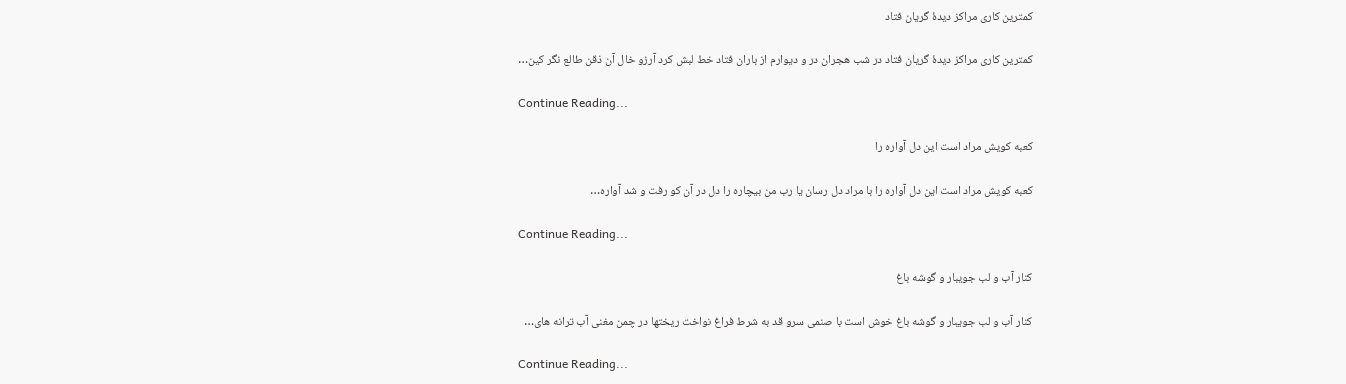کمترین کاری مراکز دیدهٔ گریان فتاد

کمترین کاری مراکز دیدهٔ گریان فتاد در شب هجران در و دیوارم از باران فتاد خط لبش کرد آرزو خال آن ذقن طالع نگر کین…

Continue Reading...

کعبه کویش مراد است این دل آواره را

کعبه کویش مراد است این دل آواره را با مراد دل رسان یا رب من بیچاره را دل در آن کو رفت و شد آواره…

Continue Reading...

کنار آب و لب جویبار و گوشه باغ

کنار آب و لب جویبار و گوشه باغ خوش است با صنمی سرو قد به شرط فراغ نواخت ریختها در چمن مغنی آب ترانه های…

Continue Reading...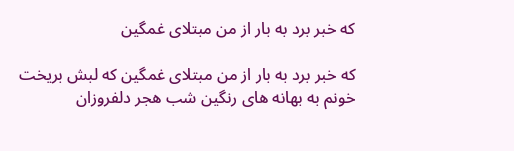که خبر برد به بار از من مبتلای غمگین

که خبر برد به بار از من مبتلای غمگین که لبش بریخت خونم به بهانه های رنگین شب هجر دلفروزان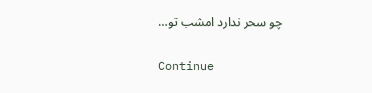چو سحر ندارد امشب تو…

Continue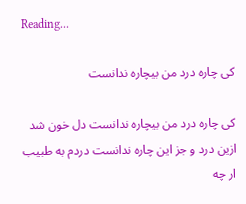Reading...

کی چاره درد من بیچاره ندانست

کی چاره درد من بیچاره ندانست دل خون شد ازین درد و جز این چاره ندانست دردم به طبیب ار چه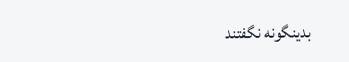بدینگونه نگفتند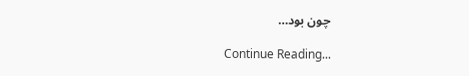چون بود…

Continue Reading...